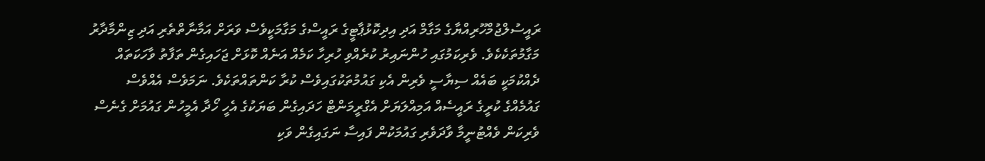ރައީސުލްޖުމްހޫރިއްޔާގެ މަގާމް އަދި އިދިކޮޅުޕާޓީގެ ރައީސްގެ މަގާމަކީވެސް ވަރަށް އަމާނާތްތެރި އަދި ޒިންމާދާރު މަގާމުތަކެކެވެ. ވެރިކަމުގައި ހުންނައިރު ކުރެއްވި ހުރިހާ ކަމެއް އަނެއް ކޮޅަށް ޖަހައިގެން ތަފާތު ވާހަކަތައް ދެއްކުމަކީ ބައެއް ސިޔާސީ ވެރިން އެކި ގައުމުތަކުގައިވެސް ކުރާ ކަންތައްތަކެވެ. ނަމަވެސް އެއްވެސް ގައުމެއްގެ ކުރީގެ ރައީސެއް އަމިއްލަޔަށް އެގްރީމަންޓް ހަދައިގެން ބަޔަކުގެ އެހީ ހޯދާ އެމީހުން ގައުމަށް ގެނެސް ވެރިކަން ވެއްޓުނީމާ ވާދަވެރި ގައުމަކުން ފައިސާ ނަގައިގެން ވަކި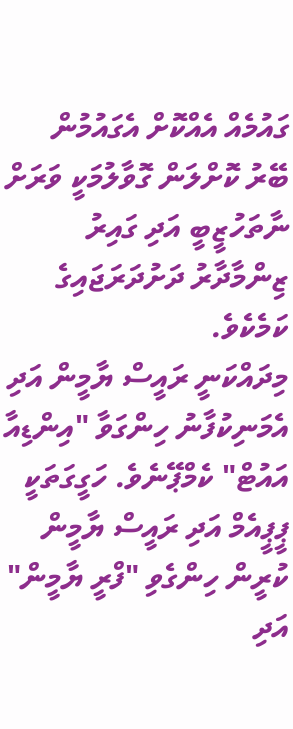ގައުމެއް އެއްކޮށް އެގައުމުން ބޭރު ކޮށްލަން ގޮވާލުމަކީ ވަރަށް ނާތަހުޒީބީ އަދި ގައިރު ޒިންމާދާރު ދަށުދަރަޖައިގެ ކަމެކެވެ.
މިދައްކަނީ ރައީސް ޔާމީން އަދި އެމަނިކުފާނު ހިންގަވާ "އިންޑިއާ އައުޓް" ކެމްޕޭނެވެ. ހަގީގަތަކީ ޕީޕީއެމް އަދި ރައީސް ޔާމީން ކުރީން ހިންގެވި "ފްރީ ޔާމީން" އަދި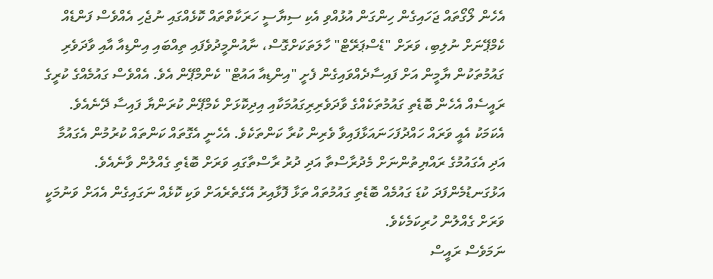އެހެން ލޯގޯތައް ޖަހައިގެން ހިންގަން އުޅުއްވި އެކި ސިޔާސީ ހަރަކާތްތައް ކޮޅެއްގައި ނުޖެހި އެއްވެސް ފަންޑެއް ކެމްޕޭނަށް ނުލިބި، ވަރަށް "ޑެސްޕަރޭޓް" ހާލަތަކަށްގޮސް، ނާއުންމީދުވެފައި ތިއްބައި އިންޑިއާ އާއި ވާދަވެރި ގައުމުތަކުން ޔާމީން އަށް ފައިސާދެއްވައިގެން ފެށީ "އިންޑިއާ އައުޓް" ކެންމްޕޭން އެވެ. އެއްވެސް ގައުމެއްގެ ކުރީގެ ރައީސެއް އެހެން ބޮޑެތި ގައުމުތަކެއްގެ ވާދަވެރިރިގައުމަކާއި އިދިކޮޅަށް ކެމްޕޭން ކުރަންޔާ ފައިސާ ދޭނެއެވެ. އެކަމަކު އެއީ ވަރައް ހައްދުފަހަނައަޅާފައިވާ ވެރިން ކުރާ ކަންތަކެވެ. އެހެނީ އެގޮތައް ކަންތައް ކުރުމުން އެގައުމާ އަދި އެގައުމުގެ ރައްޔިތުންނަށް މެދުރާސްތާ އަދި ދުރު ރާސްތާގައި ވަރަށް ބޮޑެތި ގެއްލުން ވާނެއެވެ. އަޅުގަނޑުމެންފަދަ ކުޑަ ގައުމެއް ބޮޑެތި ގައުމުތައް ތަޅާ ފޮޅާއިރު އޭގެތެރެއަށް ވަކި ކޮޅެއް ނަގައިގެން އެއަށް ވަނުމަކީ ވަރަށް ގެއްލުން ހުރިކަމެކެވެ.
ނަމަވެސް ރައީސް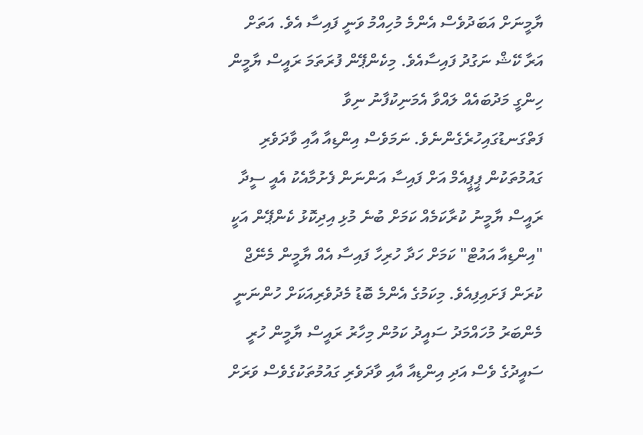ޔާމީނަށް އަބަދުވެސް އެންމެ މުހިއްމު ވަނީ ފައިސާ އެވެ. އަތަށް އަރާ ކޭޝް ނަގުދު ފައިސާއެވެ. މިކެންޕޭން ފުރަތަމަ ރައީސް ޔާމީން ހިންގީ މަދުބައެއް ލައްވާ އެމަނިކުފާނު ނިވާ ފަތްގަނޑުގައިހުރެގެންނެވެ. ނަމަވެސް އިންޑިއާ އާއި ވާދަވެރި ގައުމުތަކުން ޕީޕީއެމް އަށް ފައިސާ އަންނަން ފެށުމާއެކު އެއީ ސީދާ ރައީސް ޔާމީނު ކުރާކަމެއް ކަމަށް ބުނެ މުޅި އިދިކޮޅު ކެންޕޭން އަކީ "އިންޑިއާ އައުޓް" ކަމަށް ހަދާ ހުރިހާ ފައިސާ އެއް ޔާމީން މެނޭޖް ކުރަން ފަށައިފިއެވެ. މިކަމުގެ އެންމެ ބޮޑު މެދުވެރިއަކަށް ހުންނަނީ މެންބަރު މުހައްމަދު ސައީދު ކަމުން މިހާރު ރައީސް ޔާމީން ހުރީ ސައީދުގެ ވެސް އަދި އިންޑިއާ އާއި ވާދަވެރި ގައުމުތަކުގެވެސް ވަރަށް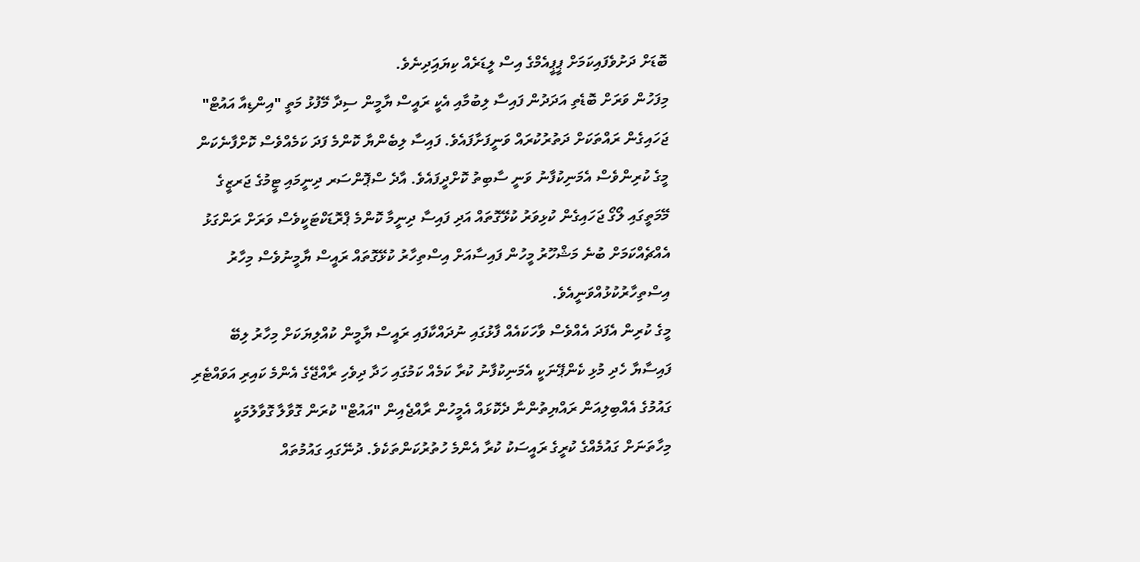ބޮޑަށް ދަށުވެފައިކަމަށް ޕީޕީއެމްގެ އިސް ލީޑަރެއް ކިޔައަިދިނެވެ.
މިފަހުން ވަރަށް ބޮޑެތި އަދަދުން ފައިސާ ލިބުމާއި އެކީ ރައީސް ޔާމީން ސިދާ މޭފުޅު މަތީ "އިންޑިއާ އައުޓް" ޖަހައިގެން ރައްތަކަށް ދަތުރުކުރައް ވަނީފަށާފައެވެ. ފައިސާ ލިބެންޔާ ކޮންމެ ފަދަ ކަމެއްވެސް ކޮށްފާނެކަން މީގެ ކުރިންވެސް އެމަނިކުފާނު ވަނީ ސާބިތު ކޮށްދީފައެވެ. އާދެ ސްޕޮންސަރ ދިނީމައި ޓީމުގެ ޖަރޒީގެ މޭމަތީގައި ލޯގޯ ޖަހައިގެން ކުޅިވަރު ކުޅޭގޮތައް އަދި ފައިސާ ދިނީމާ ކޮންމެ ޕްރޮޑަކްޓަކީވެސް ވަރަށް ރަންގަޅު އެއްޗެއްކަމަށް ބުނެ މަޝްހޫރު މީހުން ފައިސާއަށް އިސްތިހާރު ކުޅޭގޮތައް ރައީސް ޔާމީނުވެސް މިހާރު އިސްތިހާރުކުޅުއްވަނީއެވެ.
މީގެ ކުރިން އެފަދަ އެއްވެސް ވާހަކައެއް ފާޅުގައި ނުދައްކާފައި ރައީސް ޔާމީން ކުއްލިޔަކަށް މިހާރު ލިބޭ ފައިސާޔާ ހެދި މުޅި ކެންޕޭނަކީ އެމަނިކުފާނު ކުރާ ކަމެއް ކަމުގައި ހަދާ ދިވެހި ރާއްޖޭގެ އެންމެ ކައިރި އަވައްޓެރި ގައުމުގެ އެއްބިލިއަން ރައްޔިތުންނާ ދެކޮޅައް އެމީހުން ރާއްޖެއިން "އައުޓް" ކުރަން ގޮވާލާ ގޮވާލުމަކީ މިހާތަނަށް ގައުމެއްގެ ކުރީގެ ރައީސަކު ކުރާ އެންމެ ހުތުރުކަންތަކެވެ. ދުނޭގައި ގައުމުތައް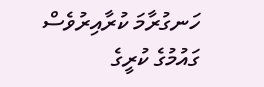ހަނގުރާމަ ކުރާއިރުވެސް ގައުމުގެ ކުރީގެ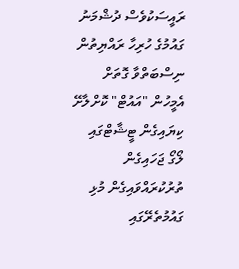ރައީސަކުވެސް ދުޝްމަނު ގައުމުގެ ހުރިހާ ރައްޔިތުން ނިސްބަތްވާ ގޮތަށް އެމީހުން "އައުޓް" ކޮށްލާށޭ ކިޔައިގެން ޓީޝާޓްގައި ލޯގޯ ޖަހައިގެން ތުރުކުރައްވައިގެން މުޅި ގައުމުތެރޭގައި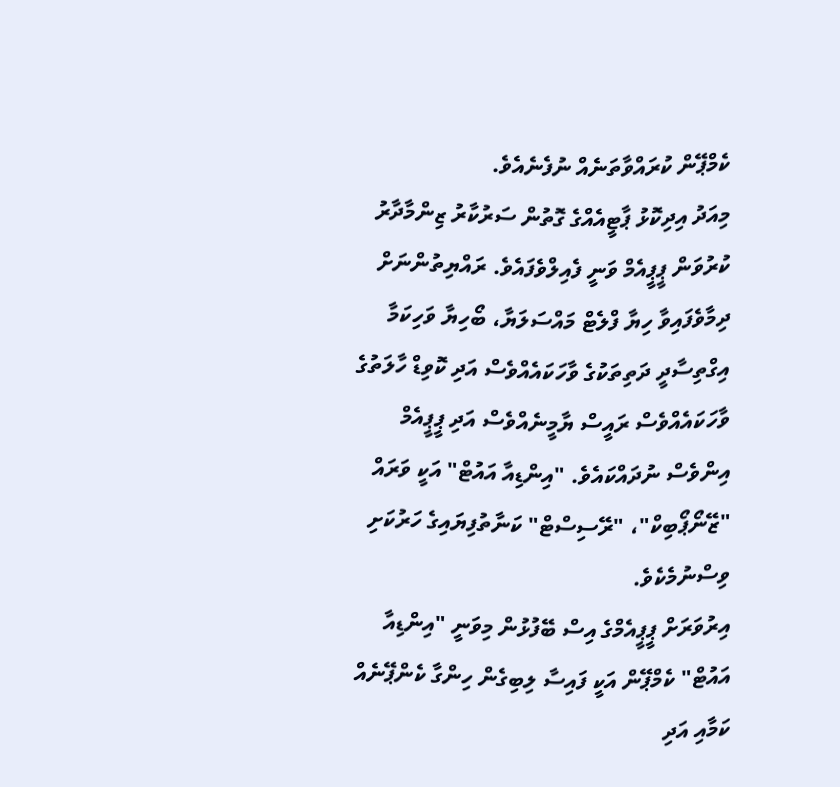ކެމްޕޭން ކުރައްވާތަނެއް ނުފެނެއެވެ.
މިއަދު އިދިކޮޅު ޕާޓީއެއްގެ ގޮތުން ސަރުކާރު ޒިންމާދާރު ކުރުވަން ޕީޕީއެމް ވަނީ ފެއިލްވެފައެވެ. ރައްޔިތުންނަށް ދިމާވެފައިވާ ހިޔާ ފްލެޓް މައްސަލަޔާ، ބޯހިޔާ ވަހިކަމާ އިގްތިސާދީ ދަތިތަކުގެ ވާހަކައެއްވެސް އަދި ކޮވިޑް ހާލަތުގެ ވާހަކައެއްވެސް ރައީސް ޔާމީނެއްވެސް އަދި ޕީޕީއެމް އިންވެސް ނުދައްކައެވެ. "އިންޑިއާ އައުޓް" އަކީ ވަރައް "ޒޭނޯޕޯބިކް"، "ރޭސިސްޓް" ކަނާތުފިޔައިގެ ހަރުކަށި ވިސްނުމެކެވެ.
އިރުވަރަށް ޕީޕީއެމްގެ އިސް ބޭފުޅުން މިވަނީ "އިންޑިއާ އައުޓް" ކެމްޕޭން އަކީ ފައިސާ ލިބިގެން ހިންގާ ކެންޕޭނެއް ކަމާއި އަދި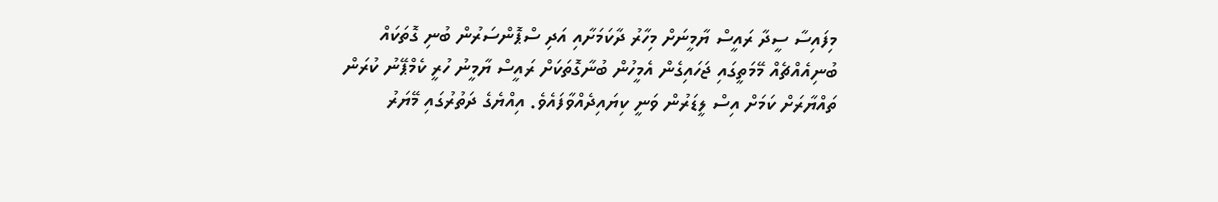މިފައިސާ ސީދާ ރައީސް ޔާމީނަށް މިހާރު ދާކަމަށާއި އަދި ސްޕޮންސަރުން ބުނި ގޮތަކައް ބުނިއެއްޗެއް މޭމަތީގައި ޖަހައިގެން އެމީހުން ބުނާގޮތަކަށް ރައީސް ޔާމީނު ހުރީ ކެމްޕޭނު ކުރަން ތައްޔާރަށް ކަމަށް އިސް ލީޑަރުން ވަނީ ކިޔައިދެއްވާފައެވެ. އިއްޔެގެ ދަތުރުގައި މޭޔަރު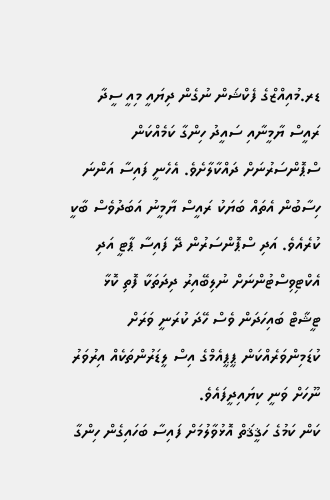ޑރ.މުއިއްޒްގެ ފެކްޝަން ނުގެން ދިޔައީ މިއީ ސީދާ ރައީސް ޔާމީނާއި ސައީދު ހިންގާ ކަމެއްކަން ސްޕޮންސަރުނަށް ދައްކާލާށެވެ. އެހެނީ ފައިސާ އަންނަ ހިސާބުން އެތައް ބަޔަކު ރައީސް ޔާމީނު އަބަދުވެސް ބާކީ ކުރެއެވެ. އަދި ސްޕޮންސަރުން ދޭ ފައިސާ ޕާޓީ އަދި އެކްޓިވިސްޓުންނަށް ނުލިބޭއިރު ދިދަތަކާ ފޮތި ކޮޅާ ޓީޝާޓް ބައިހަދަން ވެސް ހޭދަ ކުރަނީ ވަރަށް ކުޑަމިންވަރެއްކަން ޕީޕީއެމްގެ އިސް ލީޑަރުންތަކެއް އިރުވަރު ނޫހަށް ވަނީ ކިޔައިދީފައެވެ.
ކަން ކަމުގެ ހަޤީޤަތް އޮޅުވާލުމަށް ފައިސާ ބަހައިގެން ހިންގާ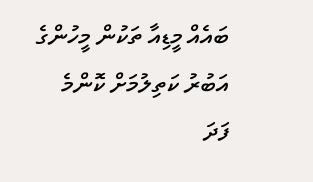ބައެއް މީޑިއާ ތަކުން މީހުންގެ އަބުރު ކަތިލުމަށް ކޮންމެ ފަދަ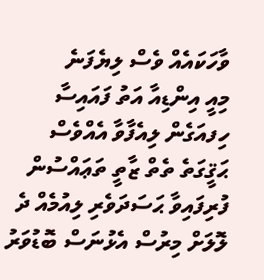ވާހަކައެއް ވެސް ލިޔެފަނެ
މިއީ އިންޑިއާ އަތު ފައައިސާ ހިފއަގެން ލިއެފާވާ އެއްވެސް ޙަޤީގަތެ ތެތް ޒާތީ ތަޢައްސުން ފުރިފައިވާ ޙަސަދަވެރި ލިއުމެއް ދެ ލޮލަށް މިރުސް އެޅުނަސް ބޮޑުވަރު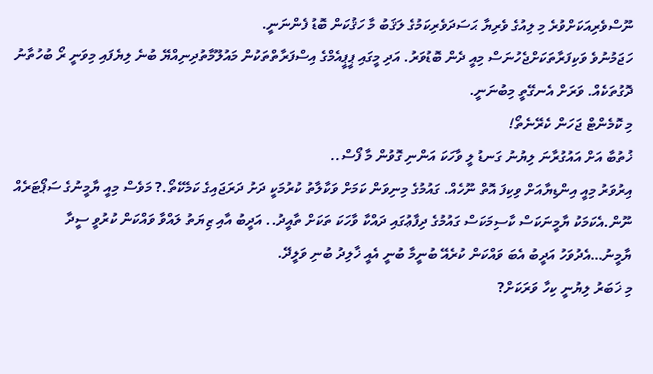ނޫސްވެރިއަކަށްވުރެ މި ލިއުގެ ވެރިޔާ ޙަސަދަވެރިކަމުގެ ލަޤަބު މާ ހަޤުކަން ބޮޑު ފެންނަނީ.
ހަޖަމުނުވެ ވަކިފަރާތަކަށްޖެހުނަސް މިއީ ދެން ބޮޑުވަރު. އަދި މީގައި ޕީޕީއެމްގެ އިސްފަރާތްތަކުން މައުލޫމާތުދިނިއްޔޭ ބުނެ ލިޔެފައި މިވަނީ ރޯ ބުހުތާނު ދޮގުތަކެއް. ވަރަށް އެނގޭތީ މިބުނަނީ.
މި ކޮމެންޓް ޖަހަން ކެރޭނެތޯ!
ޚުތުބާ އަށް އައުގުރާނަ ލިޔުނު ގަނޑު ލީ ވާހަކަ އަންނި ގޮވުން މާ ފޯސް..
އިރުވަރު މިއީ އިންޑިޔާއަށް ވިކިފަ އޮތް ނޫހެއް. ގައުމުގެ މިނިވަން ކަމަށް ވަކާލާތު ކުރުމަކީ ދަށު ދަރަޖައިގެ ކަމެކޭތޯ.? މަވެސް މިއީ ޔާމީނުގެ ސަޕޯޓަރެއް ނޫން.އެކަމަކު ޔާމީނަކަސް ކާސިމަކަސް ގައުމުގެ ދިފާޢުގައި ދައްކާ ވާހަކަ ތަކަށް ތާއީދު.. އަދީބު އާއި ޒިޔަތު ލައްވާ ވައްކަން ކުރުވީ ސީދާ ޔާމީނު…އެދުވަހު އަދީބު އެބަ ވައްކަން ކުރެއޭ ބުނީމާ ބުނީ އެއީ ޚާލިދު ބުނި ވަލީދޭ.
މި ޚަބަރު ލިޔުނީ ކިހާ ވަރަކަށް?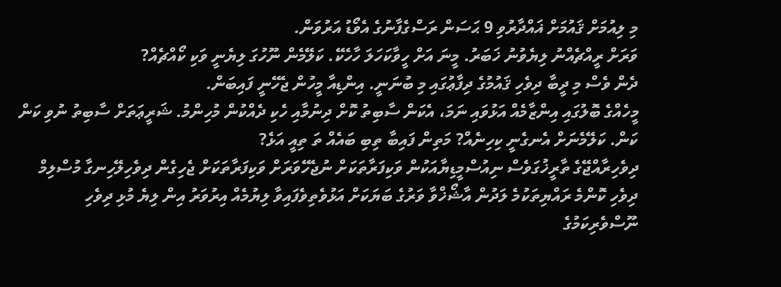މި ލިއުމަށް ޤައުމަށް ޣައްދާރުވި 9 ޙަސަން ރަސްގެފާނުގެ އެވޯޑު އަރުވަން.
ވަރަށް ރީއްޗެއްނު ލިޔެވުނު ޚަބަރު. މީނަ އަށް ހީވާކަހަލަ ހާހެކޭ. ކަލޭމެން ނޫހުގަ ލިޔެނީ ވަކި ކޯއްޗެއް?
ދެން ވެސް މި ދީބާ ދިވެހި ޤައުމުގެ ދިފާޢުގައި މި ބުނަނީ. އިންޑިއާ މީހުން ޖެހޭނީ ފައިބަން.
މީހެއްގެ ބޮލުގައި އިންޒާމެއް އަޅުވައި ނަމަ، އެކަން ސާބިތު ކޮށް ދިނުމާއި ހެކި ދެއްކުން މުހިންމު. ޝަރީޢަތަށް ސާބިތު ނުވި ކަން ކަން. ކަލޭމެނަށް އެނގެނީ ކިހިނެއް? މަތިން ފައިބާ ތިބި ބައެއް ތަ ތިއީ އަޅެ?
ދިވެހިރާއްޖޭގެ ތާރީޚުގަވެސް ނިއުސްމީޑިޔާއަކުން ވަކިފަރާތަކަށް ނުޖެހޭވަރަށް ވަކިފަރާތަކަށް ޖެހިގެން ދިވެހިލޭހިނގާ މުސްލިމް ދިވެހި ކޮންމެ ރައްޔިތަކުމެ ލަދުން އާޝޯޚްވާ ވަރުގެ ބަޔަކަށް އަޅުވެތިވެފައިވާ ލިޔުމެއް އިރުވަރު އިން ލިޔެ މުޅި ދިވެހި ނޫސްވެރިކަމުގެ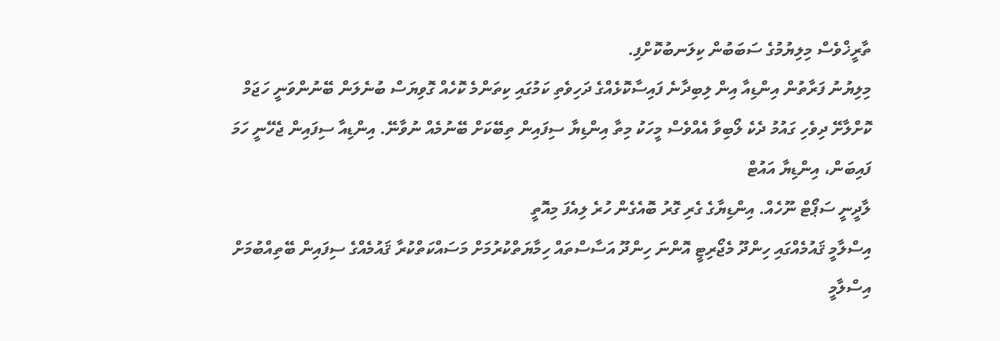ތާރީޚްވެސް މިލިޔުމުގެ ސަބަބުން ކިލަނބުކޮށްފި.
މިލިޔުނު ފަރާތުން އިންޑިއާ އިން ލިބިދާނެ ފައިސާކޮޅެއްގެ ދަހިވެތި ކަމުގައި ކިތަންމެ ކޮހެއް ގޮވިޔަސް ބުނެލަން ބޭނުންވަނީ ހަޖަމް ކޮށްލާށޭ ދިވެހި ގައުމު ދެކެ ލޯބިވާ އެއްވެސް މީހަކު މިތާ އިންޑިޔާ ސިފައިން ތިބޭކަށް ބޭނުމެއް ނުވާނޭ. އިންޑިއާ ސިފައިން ޖެހޭނީ ހަމަ ފައިބަން، އިންޑިޔާ އައުޓް
ލާދީނީ ސަޕޯޓް ނޫހެއް. އިންޑިޔާގެ ގެރި ގޮރު ބޮއެގެން ހުރެ ލިއެފަ މިއޮތީ
އިސްލާމީ ޤައުމެއްގައި ހިންދޫ މެޖޯރިޓީ އޮންނަ ހިންދޫ އަސާސްތައް ހިމާޔަތްކުރުމަށް މަސައްކަތްކުރާ ޤައުމެއްގެ ސިފައިން ބޭތިއްބުމަށް އިސްލާމީ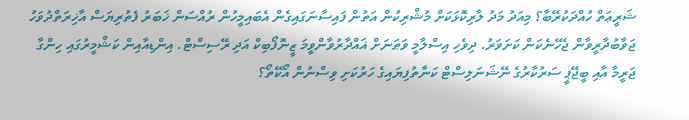ޝަރީޢަތް ހުއްދަކުރޭބާ؟ މިއަދު މަދު ލާރިކޮޅަކަށް މުޝްރިކުން އަތުން ފައިސާނަގައިގެން އެބައިމީހުން ރުއްސަން ޚަބަރު ފެތުރިޔަސް އާޚިރަތްދުވަހު ޖަވާބުދާރީވާން ޖެހޭނެކަން ކަށަވަރު. ދިވެހި އިސްލާމީ ވަޠަނަށް ޣައްދާރުވާންވީމަ ޒީނޮފޯބިކް އަދި ރޭސިސްޓް. އިންޑިއާއިން ކަޝްމީރުގައި ހިންގާ ޖަރީމާ އާއި ބީޖޭޕީ ސަރުކާރުގެ ނޭޝަނަލިސްޓް ކަނާތުފިޔައިގެ ހަރުކަށި ވިސްނުން އޯކޭތޯ؟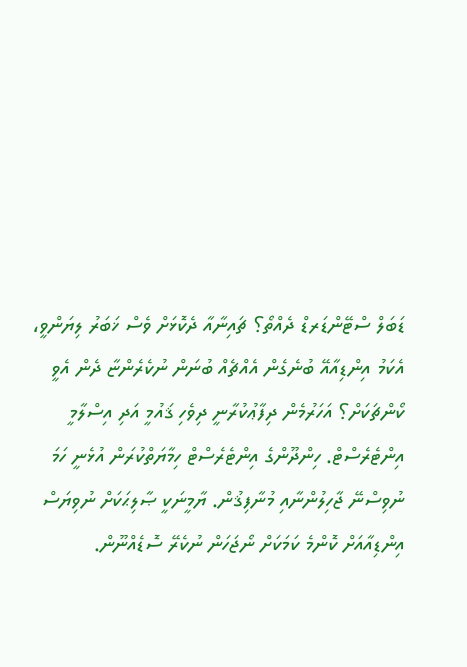ޑަބަލް ސްޓޭންޑަރޑް ދެއްތޯ؟ ޗައިނާއާ ދެކޮޅަށް ވެސް ޚަބަރު ލިޔަންވީ، އެކަމު އިންޑިއާއޭ ބުނެގެން އެއްޗެއް ބުނަން ނުކެރެންޏާ ދެން އެވީ ކޯންޗަކަށް؟ އަހަރުމެން ދިފާޢުކުރާނީ ދިވެހި ޤައުމީ އަދި އިސްލާމީ އިންޓެރެސްޓް. ހިންދޫންގެ އިންޓެރެސްޓް ހިމާޔަތްކުރަން އުޅެނީ ހަމަ ނުވިސްނޭ ޖާހިލުންނާއި މުނާފިޤުން. ޔާމީނަކީ ޞާލިޙަކަށް ނުވިޔަސް އިންޑިއާއަށް ކޮންމެ ކަމަކަށް ނޯޖަހަން ނުކެރޭ ސޮޑެއްނޫން.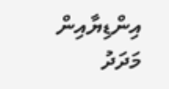އިންޑިޔާއިން މަދަދު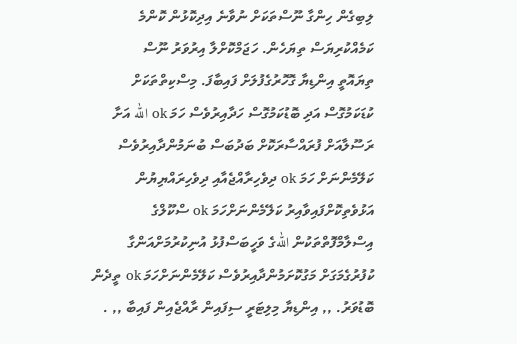ލިބިގެން ހިންގާ ނޫސްތަކަށް ނުވާނެ އިދިކޮޅުން ކޮންމެ ކަމެއްކުރިޔަސް ތިޔަހެން. ހަޖަމްކޮށްލާ އިރުވަރު ނޫސް
ތިޔައޮތީ އިންޑިޔާ ގޮހޮރުގެފުލަށް ފައިބާފަ. މިސްކިތްތަކަށް ކުޑަކަމުގޮސް އަދި ބޮޑުކަމުގޮސް ހަދާއިރުވެސް ހަމަ ok الله އަށާ ރަސޫލާއަށް ފުރައްސާރަކޮށް ބަދުބަސް ބުނަމުންދާއިރުވެސް ކަލޭމެންނަށް ހަމަ ok ދިވެހިރާއްޖެއާއި ދިވެހިރައްޔިޔުން އަޅުވެތިކޮށްފައިވާއިރު ކަލޭމެންނަށްހަމަ ok ސްކޫލްގެ އިސްލާމްފޮތްތަކުން اللهގެ ވަހީބަސްފުޅު އުނިކުރުމަށްއަންގާ ކުފުރުގެމަގަށް މަގުކޮށަމުންދާއިރުވެސް ކަލޭމެންނަށްހަމަ ok ތީދެން ބޮޑުވަރު. ,, އިންޑިޔާ މިލިޓަރީ ސިފައިން ރާއްޖެއިން ފައިބާ ,, .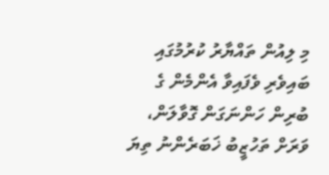މި ލިއުން ތައްޔާރު ކުރުމުގައި ބައިވެރި ވެފައިވާ އެންމެން ގެ ބުރިން ހަންނަގަން ގޮވާލަން،
ވަރަށް ތަހުޒީބު ޚަބަރެންނު ތިޔަ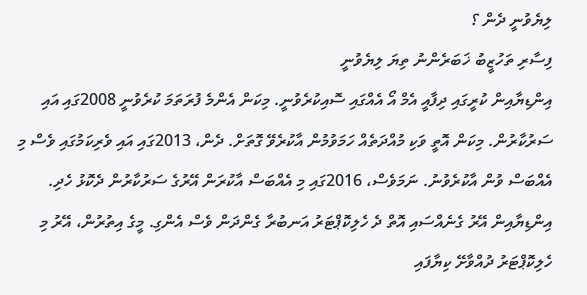ލިޔެވުނީ ދެން ؟
ފިސާރި ތަހުޒީބު ޚަބަރެންނު ތިޔަ ލިޔެވުނީ
އިންޑިޔާއިން ކުރީގައި ދިފާއީ އެމް އޯ އެއްގައި ސޮއިކުރެވުނީ. މިކަން އެންމެ ފުރަތަމަ ކުރެވުނީ 2008ގައި އައި ސަރުކާރުން. މިކަން އޮތީ ވަކި މުއްދަތެއް ހަމަވުމުން އާކުރެވޭ ގޮތަށް. ދެން، 2013ގައި އައި ވެރިކަމުގައި ވެސް މި އެއްބަސް ވުން އާކުރެވުނު. ނަމަވެސް، 2016ގައި މި އެއްބަސް އާކުރަން އޭރުގެ ސަރުކާރުން ދެކޮޅު ހެދި. އިންޑިޔާއިން އޭރު ގެނެއްސައި އޮތް ދެ ހެލިކޮޕްޓަރު އަނބުރާ ގެންދަން ވެސް އެންގި. މީގެ އިތުރުން، އޭރު މި ހެލިކޮޕްޓަރު ދުއްވާށޭ ކިޔާފައި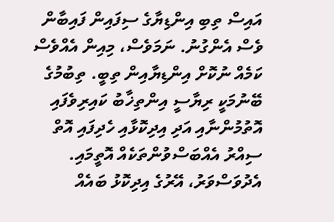އައިސް ތިބި އިންޑިޔާގެ ސިފައިން ފައިބާން ވެސް އެންގުނު. ނަމަވެސް، މިއިން އެއްވެސް ކަމެއް ނުކޮށް އިންޑިޔާއިން ތިބީ. ތިބުމުގެ ބޭނުމަކީ ރިޔާސީ އިންތިޚާބު ކައިރިވެފައި އޮތުމުންނާއި އަދި އިދިކޮޅާއި ހެދިފައި އޮތް ސިއްރު އެއްބަސްވުންތަކެއް އޮތީމައި. އެދުވަސްވަރު، އޭރުގެ އިދިކޮޅު ބައެއް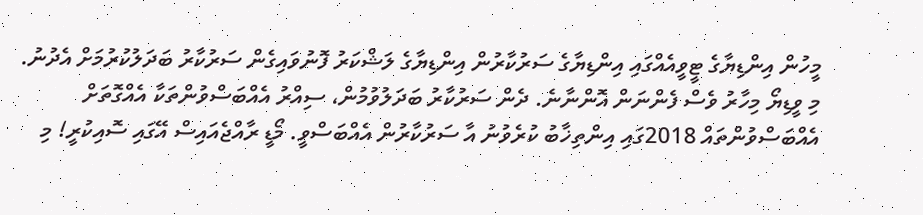މީހުން އިންޑިޔާގެ ޓީވީއެއްގައި އިންޑިޔާގެ ސަރުކާރުން އިންޑިޔާގެ ލަޝްކަރު ފޮނުވައިގެން ސަރުކާރު ބަދަލުކުރުމަށް އެދުނު. މި ވީޑިޔޯ މިހާރު ވެސް ފެންނަން އޮންނާނެ. ދެން ސަރުކާރު ބަދަލުވުމުން، ސިއްރު އެއްބަސްވުންތަކާ އެއްގޮތަށް އެއްބަސްވުންތައް 2018ގައި އިންތިޚާބު ކުރެވުނު އާ ސަރުކާރުން އެއްބަސްވީ. މޯޑީ ރާއްޖެއައިސް އޭގައި ސޮއިކުރީ! މި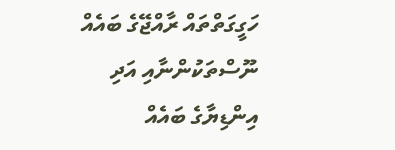ހަގީގަތްތައް ރާއްޖޭގެ ބައެއް ނޫސްތަކުންނާއި އަދި އިންޑިޔާގެ ބައެއް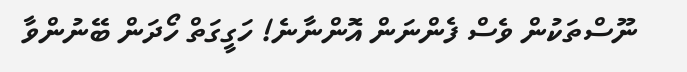ނޫސްތަކުން ވެސް ފެންނަން އޮންނާނެ! ހަގީގަތް ހޯދަން ބޭނުންވާ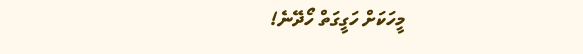މީހަކަށް ހަގީގަތް ހޯދޭނެ!